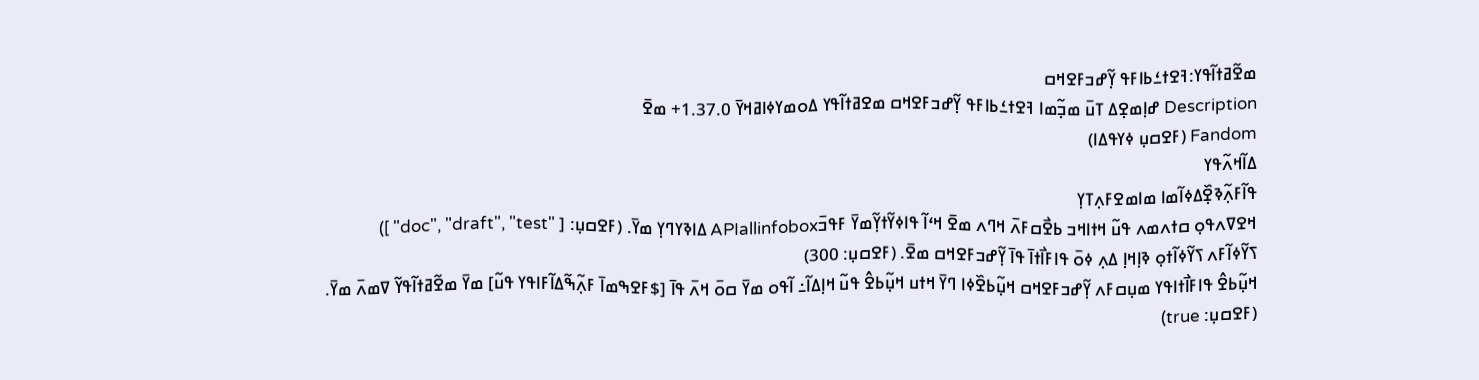ߘߐ߬ߥߙߊ߬ߟߌ:ߔߐߙߑߕߊߓߟ ߌ߲߬ߝߏߓߐߞߛ
Description ߝߊ߲ߘߐ߲ߡ ߠߎ߫ ߘߏ߲߬ߘߊ ߔߐߙߑߕߊߓߟ ߌ߲߬ߝߏߓߐߞߛ ߘߐߥߙߊ߬ߟߌ ߡߋߘߌߦߊߥߞߌ߫ 1.37.0+ ߘߐ߫
Fandom (ߓߐߛߎ߲ ߦߌߟߡߊ)
ߡߊ߬ߞߍ߬ߟߌ
ߟߊ߬ߓߍ߲߬ߢߐ߲߰ߡߦߊ߬ߘߊ ߘߊߘߐߓߍ߲ߠߌ߲
ߞߐߜߍߟߋ߲ ߛߙߍߘߍ ߟߎ߬ ߞߙߊߞߏ ߕߐ߯ߛߓߍ߫ ߞߣߍ ߘߐ߫ ߞߵߊ߬ ߟߊߦߌ߬ߙߌ߲߬ߘߌ߫ ߓߟߏ߫APIallinfobox ߡߊߢߌߣߌ߲ ߘߌ߫. (ߓߐߛߎ߲: [ "doc", "draft", "test" ])
ߖߌ߬ߦߊ߬ߓߍ ߖߌ߬ߦߊ߬ߙߋ߲ ߢߊ߲ߞߊ߲ ߡߍ߲ ߦߋ߫ ߟߊߓߊ߯ߙߊ߫ ߟߊ߫ ߌ߲߬ߝߏߓߐߞߛ ߘߐ߫. (ߓߐߛߎ߲: 300)
ߞߎ߲߬ߕߐ߮ ߟߊߓߊ߯ߙߊߟߌ ߘߎ߲ߛߓߍ ߌ߲߬ߝߏߓߐߞߛ ߞߎ߲߬ߕߐ߰ߦߊ ߣߌ߫ ߞߙߎ ߞߎ߲߬ߕߐ߮ ߟߎ߬ ߞߊ߲ߡߊ߬߸ ߊ߬ߟߋ ߘߌ߫ ߛߋ߫ ߞߍ߫ ߟߊ߫ [$ߓߐߒߘߊ߫ ߓߍ߲߬ߒ߬ߡߊ߬ߓߊߟߌ ߟߎ߬] ߘߌ߫ ߘߐ߬ߥߙߊ߬ߟߌ߬ ߜߘߍ߫ ߘߌ߫. (ߓߐߛߎ߲: true)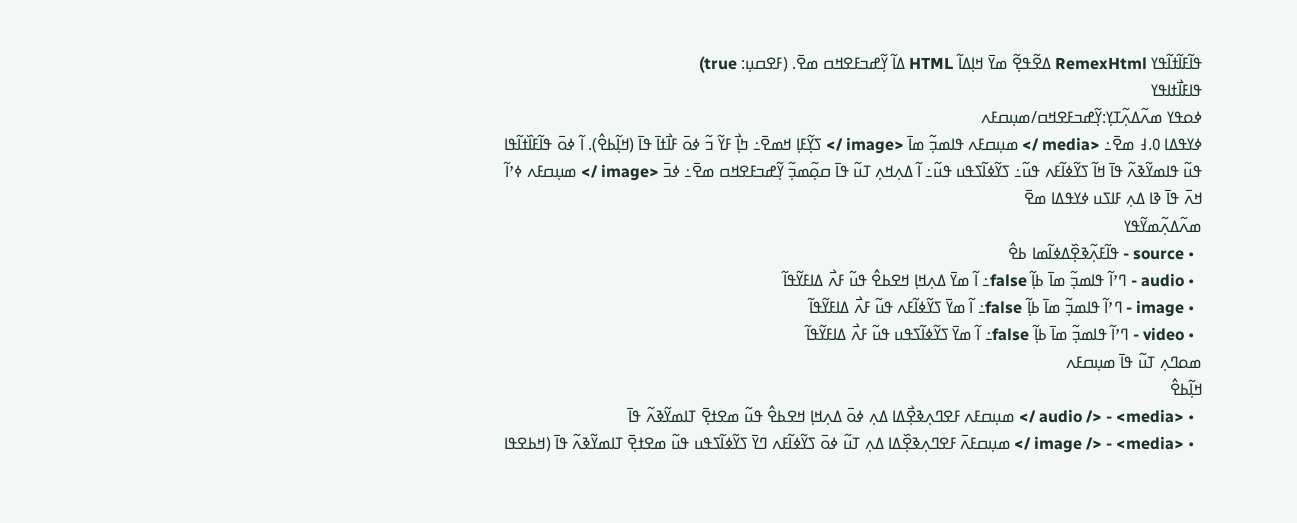ߟߊ߬ߓߊ߬ߙߊ߬ߟߌ RemexHtml ߡߐ߬ߟߐ߲߬ ߘߌ߫ ߞߊ߲ߡߊ߬ HTML ߡߊ߬ ߌ߲߬ߝߏߓߐߞߛ ߘߐ߫. (ߓߐߛߎ߲: true)
ߟߊߓߊ߯ߙߊߟߌ
ߦߋߟߌ ߘߍ߬ߡߍ߲߬ߠߌ߲:ߌ߲߬ߝߏߓߐߞߛ/ߘߎ߲ߛߓߍ
ߦߌߟߡߊ ߀.߃ ߘߐ߫߸ <media /> ߘߎ߲ߛߓߍ ߟߊߘߏ߲߬ ߘߊ߫ <image /> ߖߌ߲߬ߓߊ߲ ߞߘߐ߫߸ ߤߊ߲߯ ߓߌ߬ ߏ߬ ߦߋ߫ ߓߊ߯ߙߊ߫ ߟߊ߫ (ߞߊ߲߬ߕߐ߮). ߊ߬ ߦߋ߫ ߟߊ߬ߓߊ߰ߙߊ߬ߟߊ ߟߎ߬ ߟߊߘߌ߬ߢߍ߬ ߟߊ߫ ߞߊ߬ ߖߌ߬ߦߊ߬ߓߍ ߟߎ߬߸ ߖߌ߬ߦߊ߬ߖߟߎ ߟߎ߬߸ ߊ߬ ߡߍ߲ߞߍ߲ ߠߎ߬ ߟߊ߫ ߛߋ߲߬ߘߏ߲߬ ߌ߲߬ߝߏߓߐߞߛ ߘߐ߫߸ ߦߏ߫ <image /> ߘߎ߲ߛߓߍ ߦߴߊ߬ ߞߍ߫ ߟߊ߫ ߢߊ ߡߍ߲ ߓߊߖߎ ߦߌߟߡߊ ߘߐ߫
ߘߍ߬ߡߍ߲߬ߘߌ߬ߟߌ
  • source - ߟߊ߬ߓߍ߲߬ߢߐ߲߰ߡߦߊ߬ߘߊ ߕߐ߮
  • audio - ߣߴߊ߬ ߟߊߘߏ߲߬ ߘߊ߫ ߕߊ߲߬ false߸ ߊ߬ ߘߌ߫ ߡߍ߲ߞߊ߲ ߞߐߕߐ߮ ߟߎ߬ ߓߍ߯ ߡߊߓߌ߬ߟߊ߬
  • image - ߣߴߊ߬ ߟߊߘߏ߲߬ ߘߊ߫ ߕߊ߲߬ false߸ ߊ߬ ߘߌ߫ ߖߌ߬ߦߊ߬ߓߍ ߟߎ߬ ߓߍ߯ ߡߊߓߌ߬ߟߊ߬
  • video - ߣߴߊ߬ ߟߊߘߏ߲߬ ߘߊ߫ ߕߊ߲߬ false߸ ߊ߬ ߘߌ߫ ߖߌ߬ߦߊ߬ߖߟߎ ߟߎ߬ ߓߍ߯ ߡߊߓߌ߬ߟߊ߬
ߘߋߣߍ߲ ߠߎ߬ ߟߊ߫ ߘߎ߲ߛߓߍ
ߞߊ߲߬ߕߐ߮
  • <audio /> - <media /> ߘߎ߲ߛߓߍ ߓߐߣߍ߲ߢߐ߲߯ߡߊ ߡߍ߲ ߦߋ߫ ߡߍ߲ߞߊ߲ ߞߐߕߐ߮ ߟߎ߬ ߘߐߙߐ߲߫ ߠߊߘߌ߬ߢߍ߬ ߟߊ߫
  • <image /> - <media /> ߘߎ߲ߛߓߍ߫ ߓߐߣߍ߲ߢߐ߲߰ߡߊ ߡߍ߲ ߠߎ߬ ߦߋ߫ ߖߌ߬ߦߊ߬ߓߍ ߣߌ߫ ߖߌ߬ߦߊ߬ߖߟߎ ߟߎ߬ ߘߐߙߐ߲߫ ߠߊߘߌ߬ߢߍ߬ ߟߊ߫ (ߞߕߐߟߊ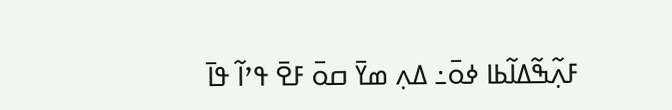ߓߍ߲߬ߒ߬ߡߊ߬ߕߊ ߦߋ߫߸ ߡߍ߲ ߘߌ߫ ߛߋ߫ ߓߐ߫ ߟߴߊ߬ ߟߊ߫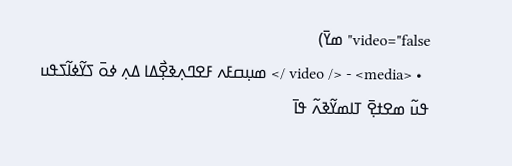video="false" ߘߌ߫)
  • <video /> - <media /> ߘߎ߲ߛߓߍ ߓߐߣߍ߲ߢߐ߲߯ߡߊ ߡߍ߲ ߦߋ߫ ߖߌ߬ߦߊ߬ߖߟߎ ߟߎ߬ ߘߐߙߐ߲߫ ߠߊߘߌ߬ߢߍ߬ ߟߊ߫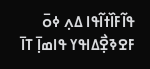ߟߊ߬ߓߊ߰ߙߊ߬ߟߊ ߡߍ߲ ߦߋ߫ ߓߐߢߐ߲߯ߡߊߟߌ ߟߊߘߊ߲߫ ߠߊ߫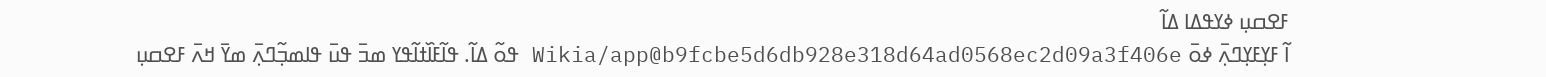ߓߐߛߎ߲ ߦߌߟߡߊ ߡߊ߬
ߊ߬ ߓߌ߲ߓߌ߲ߣߍ߲߫ ߦߋ߫ Wikia/app@b9fcbe5d6db928e318d64ad0568ec2d09a3f406e ߟߋ߬ ߡߊ߬. ߟߊ߬ߓߊ߰ߙߊ߬ߟߌ ߘߏ߫ ߟߎ߫ ߟߊߘߏ߲߬ߣߍ߲߫ ߘߌ߫ ߞߍ߫ ߓߐߛߎ߲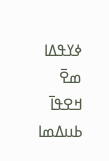ߦߌߟߡߊ ߘߐ߫ ߞߐߟߊ߫ ߕߎߡߘߊ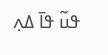ߟߎ߬ ߟߊ߫ ߡߍ߲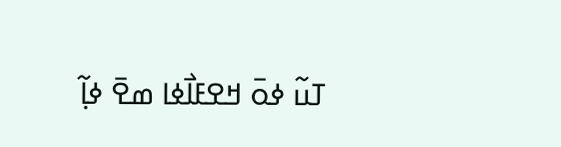ߠߎ߬ ߦߋ߫ ߞߐߓߊ߯ߦߊ ߘߐ߫ ߦߊ߲߬